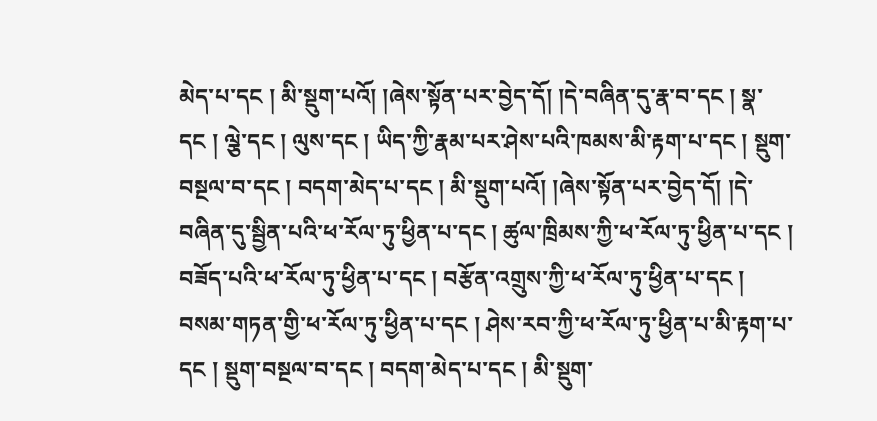མེད་པ་དང ། མི་སྡུག་པའོ། །ཞེས་སྟོན་པར་བྱེད་དོ། །དེ་བཞིན་དུ་རྣ་བ་དང ། སྣ་དང ། ལྕེ་དང ། ལུས་དང ། ཡིད་ཀྱི་རྣམ་པར་ཤེས་པའི་ཁམས་མི་རྟག་པ་དང ། སྡུག་བསྔལ་བ་དང ། བདག་མེད་པ་དང ། མི་སྡུག་པའོ། །ཞེས་སྟོན་པར་བྱེད་དོ། །དེ་བཞིན་དུ་སྦྱིན་པའི་ཕ་རོལ་ཏུ་ཕྱིན་པ་དང ། ཚུལ་ཁྲིམས་ཀྱི་ཕ་རོལ་ཏུ་ཕྱིན་པ་དང ། བཟོད་པའི་ཕ་རོལ་ཏུ་ཕྱིན་པ་དང ། བརྩོན་འགྲུས་ཀྱི་ཕ་རོལ་ཏུ་ཕྱིན་པ་དང ། བསམ་གཏན་གྱི་ཕ་རོལ་ཏུ་ཕྱིན་པ་དང ། ཤེས་རབ་ཀྱི་ཕ་རོལ་ཏུ་ཕྱིན་པ་མི་རྟག་པ་དང ། སྡུག་བསྔལ་བ་དང ། བདག་མེད་པ་དང ། མི་སྡུག་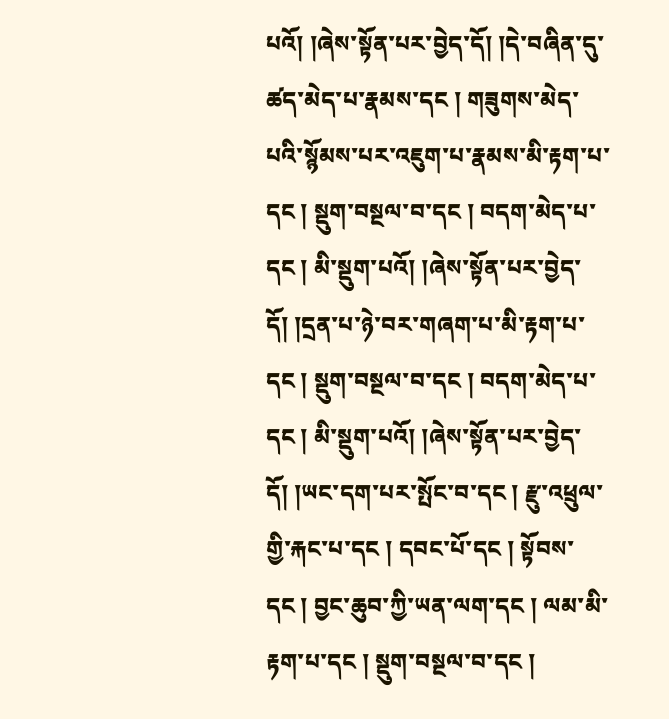པའོ། །ཞེས་སྟོན་པར་བྱེད་དོ། །དེ་བཞིན་དུ་ཚད་མེད་པ་རྣམས་དང ། གཟུགས་མེད་པའི་སྙོམས་པར་འཇུག་པ་རྣམས་མི་རྟག་པ་དང ། སྡུག་བསྔལ་བ་དང ། བདག་མེད་པ་དང ། མི་སྡུག་པའོ། །ཞེས་སྟོན་པར་བྱེད་དོ། །དྲན་པ་ཉེ་བར་གཞག་པ་མི་རྟག་པ་དང ། སྡུག་བསྔལ་བ་དང ། བདག་མེད་པ་དང ། མི་སྡུག་པའོ། །ཞེས་སྟོན་པར་བྱེད་དོ། །ཡང་དག་པར་སྤོང་བ་དང ། རྫུ་འཕྲུལ་གྱི་རྐང་པ་དང ། དབང་པོ་དང ། སྟོབས་དང ། བྱང་ཆུབ་ཀྱི་ཡན་ལག་དང ། ལམ་མི་རྟག་པ་དང ། སྡུག་བསྔལ་བ་དང །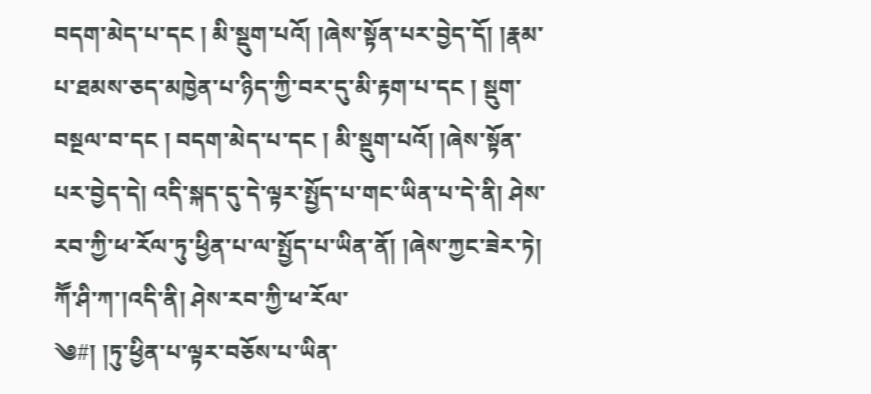བདག་མེད་པ་དང ། མི་སྡུག་པའོ། །ཞེས་སྟོན་པར་བྱེད་དོ། །རྣམ་པ་ཐམས་ཅད་མཁྱེན་པ་ཉིད་ཀྱི་བར་དུ་མི་རྟག་པ་དང ། སྡུག་བསྔལ་བ་དང ། བདག་མེད་པ་དང ། མི་སྡུག་པའོ། །ཞེས་སྟོན་པར་བྱེད་དེ། འདི་སྐད་དུ་དེ་ལྟར་སྤྱོད་པ་གང་ཡིན་པ་དེ་ནི། ཤེས་རབ་ཀྱི་ཕ་རོལ་ཏུ་ཕྱིན་པ་ལ་སྤྱོད་པ་ཡིན་ནོ། །ཞེས་ཀྱང་ཟེར་ཏེ། ཀཽ་ཤི་ཀ་།འདི་ནི། ཤེས་རབ་ཀྱི་ཕ་རོལ་
༄#། །ཏུ་ཕྱིན་པ་ལྟར་བཅོས་པ་ཡིན་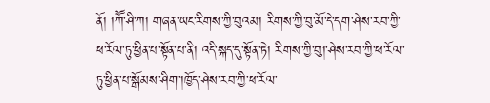ནོ། །ཀཽ་ཤི་ཀ། གཞན་ཡང་རིགས་ཀྱི་བུའམ། རིགས་ཀྱི་བུ་མོ་དེ་དག་ཤེས་རབ་ཀྱི་ཕ་རོལ་ཏུ་ཕྱིན་པ་སྟོན་པ་ནི། འདི་སྐད་དུ་སྟོན་ཏེ། རིགས་ཀྱི་བུ།་ཤེས་རབ་ཀྱི་ཕ་རོལ་ཏུ་ཕྱིན་པ་སྒོམས་ཤིག་།ཁྱོད་ཤེས་རབ་ཀྱི་ཕ་རོལ་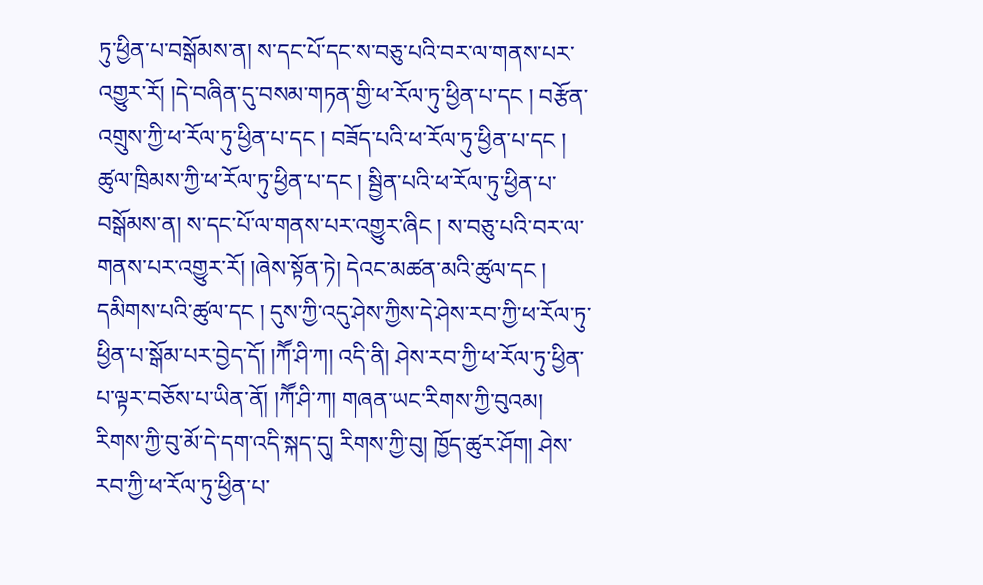ཏུ་ཕྱིན་པ་བསྒོམས་ན། ས་དང་པོ་དང་ས་བཅུ་པའི་བར་ལ་གནས་པར་འགྱུར་རོ། །དེ་བཞིན་དུ་བསམ་གཏན་གྱི་ཕ་རོལ་ཏུ་ཕྱིན་པ་དང ། བརྩོན་འགྲུས་ཀྱི་ཕ་རོལ་ཏུ་ཕྱིན་པ་དང ། བཟོད་པའི་ཕ་རོལ་ཏུ་ཕྱིན་པ་དང ། ཚུལ་ཁྲིམས་ཀྱི་ཕ་རོལ་ཏུ་ཕྱིན་པ་དང ། སྦྱིན་པའི་ཕ་རོལ་ཏུ་ཕྱིན་པ་བསྒོམས་ན། ས་དང་པོ་ལ་གནས་པར་འགྱུར་ཞིང ། ས་བཅུ་པའི་བར་ལ་གནས་པར་འགྱུར་རོ། །ཞེས་སྟོན་ཏེ། དེའང་མཚན་མའི་ཚུལ་དང ། དམིགས་པའི་ཚུལ་དང ། དུས་ཀྱི་འདུ་ཤེས་ཀྱིས་དེ་ཤེས་རབ་ཀྱི་ཕ་རོལ་ཏུ་ཕྱིན་པ་སྒོམ་པར་བྱེད་དོ། །ཀཽ་ཤི་ཀ། འདི་ནི། ཤེས་རབ་ཀྱི་ཕ་རོལ་ཏུ་ཕྱིན་པ་ལྟར་བཅོས་པ་ཡིན་ནོ། །ཀཽ་ཤི་ཀ། གཞན་ཡང་རིགས་ཀྱི་བུའམ། རིགས་ཀྱི་བུ་མོ་དེ་དག་འདི་སྐད་དུ། རིགས་ཀྱི་བུ། ཁྱོད་ཚུར་ཤོག། ཤེས་རབ་ཀྱི་ཕ་རོལ་ཏུ་ཕྱིན་པ་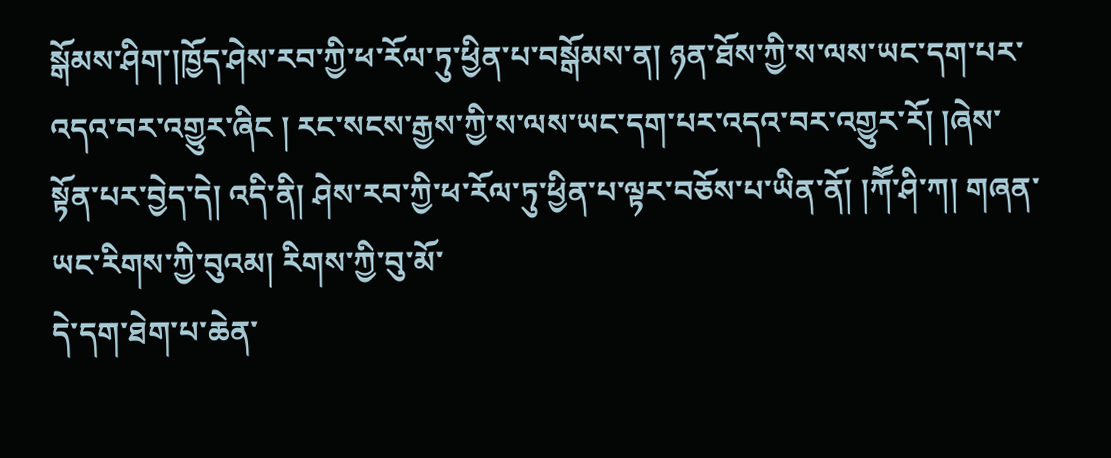སྒོམས་ཤིག་།ཁྱོད་ཤེས་རབ་ཀྱི་ཕ་རོལ་ཏུ་ཕྱིན་པ་བསྒོམས་ན། ཉན་ཐོས་ཀྱི་ས་ལས་ཡང་དག་པར་འདའ་བར་འགྱུར་ཞིང ། རང་སངས་རྒྱས་ཀྱི་ས་ལས་ཡང་དག་པར་འདའ་བར་འགྱུར་རོ། །ཞེས་སྟོན་པར་བྱེད་དེ། འདི་ནི། ཤེས་རབ་ཀྱི་ཕ་རོལ་ཏུ་ཕྱིན་པ་ལྟར་བཅོས་པ་ཡིན་ནོ། །ཀཽ་ཤི་ཀ། གཞན་ཡང་རིགས་ཀྱི་བུའམ། རིགས་ཀྱི་བུ་མོ་
དེ་དག་ཐེག་པ་ཆེན་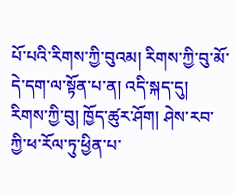པོ་པའི་རིགས་ཀྱི་བུའམ། རིགས་ཀྱི་བུ་མོ་དེ་དག་ལ་སྟོན་པ་ན། འདི་སྐད་དུ། རིགས་ཀྱི་བུ། ཁྱོད་ཚུར་ཤོག། ཤེས་རབ་ཀྱི་ཕ་རོལ་ཏུ་ཕྱིན་པ་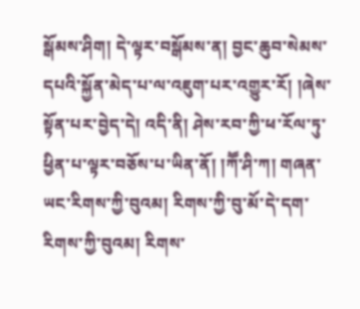སྒོམས་ཤིག། དེ་ལྟར་བསྒོམས་ན། བྱང་ཆུབ་སེམས་དཔའི་སྐྱོན་མེད་པ་ལ་འཇུག་པར་འགྱུར་རོ། །ཞེས་སྟོན་པར་བྱེད་དེ། འདི་ནི། ཤེས་རབ་ཀྱི་ཕ་རོལ་ཏུ་ཕྱིན་པ་ལྟར་བཅོས་པ་ཡིན་ནོ། །ཀཽ་ཤི་ཀ། གཞན་ཡང་རིགས་ཀྱི་བུའམ། རིགས་ཀྱི་བུ་མོ་དེ་དག་རིགས་ཀྱི་བུའམ། རིགས་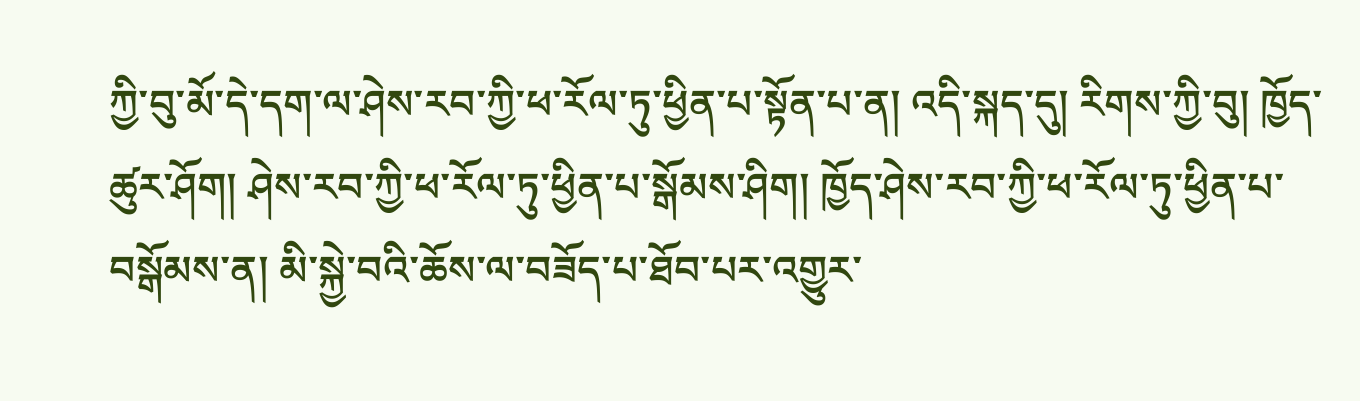ཀྱི་བུ་མོ་དེ་དག་ལ་ཤེས་རབ་ཀྱི་ཕ་རོལ་ཏུ་ཕྱིན་པ་སྟོན་པ་ན། འདི་སྐད་དུ། རིགས་ཀྱི་བུ། ཁྱོད་ཚུར་ཤོག། ཤེས་རབ་ཀྱི་ཕ་རོལ་ཏུ་ཕྱིན་པ་སྒོམས་ཤིག། ཁྱོད་ཤེས་རབ་ཀྱི་ཕ་རོལ་ཏུ་ཕྱིན་པ་བསྒོམས་ན། མི་སྐྱེ་བའི་ཆོས་ལ་བཟོད་པ་ཐོབ་པར་འགྱུར་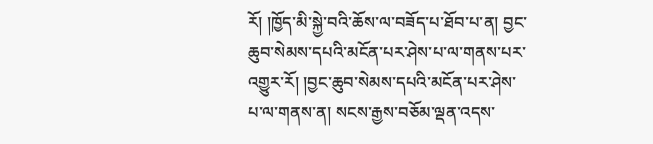རོ། །ཁྱོད་མི་སྐྱེ་བའི་ཆོས་ལ་བཟོད་པ་ཐོབ་པ་ན། བྱང་ཆུབ་སེམས་དཔའི་མངོན་པར་ཤེས་པ་ལ་གནས་པར་འགྱུར་རོ། །བྱང་ཆུབ་སེམས་དཔའི་མངོན་པར་ཤེས་པ་ལ་གནས་ན། སངས་རྒྱས་བཅོམ་ལྡན་འདས་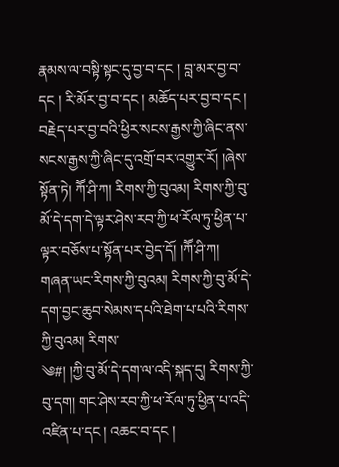རྣམས་ལ་བསྟི་སྟང་དུ་བྱ་བ་དང ། བླ་མར་བྱ་བ་དང ། རི་མོར་བྱ་བ་དང ། མཆོད་པར་བྱ་བ་དང ། བརྗེད་པར་བྱ་བའི་ཕྱིར་སངས་རྒྱས་ཀྱི་ཞིང་ནས་སངས་རྒྱས་ཀྱི་ཞིང་དུ་འགྲོ་བར་འགྱུར་རོ། །ཞེས་སྟོན་ཏེ། ཀཽ་ཤི་ཀ། རིགས་ཀྱི་བུའམ། རིགས་ཀྱི་བུ་མོ་དེ་དག་དེ་ལྟར་ཤེས་རབ་ཀྱི་ཕ་རོལ་ཏུ་ཕྱིན་པ་ལྟར་བཅོས་པ་སྟོན་པར་བྱེད་དོ། །ཀཽ་ཤི་ཀ། གཞན་ཡང་རིགས་ཀྱི་བུའམ། རིགས་ཀྱི་བུ་མོ་དེ་དག་བྱང་ཆུབ་སེམས་དཔའི་ཐེག་པ་པའི་རིགས་ཀྱི་བུའམ། རིགས་
༄#། །ཀྱི་བུ་མོ་དེ་དག་ལ་འདི་སྐད་དུ། རིགས་ཀྱི་བུ་དག། གང་ཤེས་རབ་ཀྱི་ཕ་རོལ་ཏུ་ཕྱིན་པ་འདི་འཛིན་པ་དང ། འཆང་བ་དང །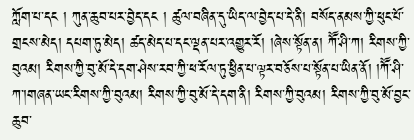ཀློག་པ་དང ། ཀུན་ཆུབ་པར་བྱེད་དང ། ཚུལ་བཞིན་དུ་ཡིད་ལ་བྱེད་པ་དེ་ནི། བསོད་ནམས་ཀྱི་ཕུང་པོ་གྲངས་མེད། དཔག་ཏུ་མེད། ཚད་མེད་པ་དང་ལྡན་པར་འགྱུར་རོ། །ཞེས་སྟོན་ན། ཀཽ་ཤི་ཀ། རིགས་ཀྱི་བུའམ། རིགས་ཀྱི་བུ་མོ་དེ་དག་ཤེས་རབ་ཀྱི་ཕ་རོལ་ཏུ་ཕྱིན་པ་ལྟར་བཅོས་པ་སྟོན་པ་ཡིན་ནོ། །ཀཽ་ཤི་ཀ་།གཞན་ཡང་རིགས་ཀྱི་བུའམ། རིགས་ཀྱི་བུ་མོ་དེ་དག་ནི། རིགས་ཀྱི་བུའམ། རིགས་ཀྱི་བུ་མོ་བྱང་ཆུབ་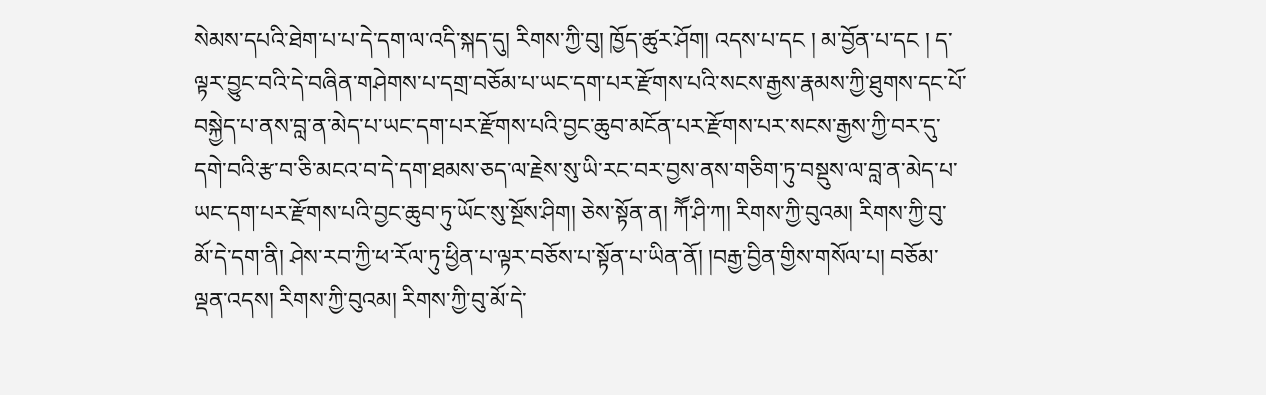སེམས་དཔའི་ཐེག་པ་པ་དེ་དག་ལ་འདི་སྐད་དུ། རིགས་ཀྱི་བུ། ཁྱོད་ཚུར་ཤོག། འདས་པ་དང ། མ་བྱོན་པ་དང ། ད་ལྟར་བྱུང་བའི་དེ་བཞིན་གཤེགས་པ་དགྲ་བཅོམ་པ་ཡང་དག་པར་རྫོགས་པའི་སངས་རྒྱས་རྣམས་ཀྱི་ཐུགས་དང་པོ་བསྐྱེད་པ་ནས་བླ་ན་མེད་པ་ཡང་དག་པར་རྫོགས་པའི་བྱང་ཆུབ་མངོན་པར་རྫོགས་པར་སངས་རྒྱས་ཀྱི་བར་དུ་དགེ་བའི་རྩ་བ་ཅི་མངའ་བ་དེ་དག་ཐམས་ཅད་ལ་རྗེས་སུ་ཡི་རང་བར་བྱས་ནས་གཅིག་ཏུ་བསྡུས་ལ་བླ་ན་མེད་པ་ཡང་དག་པར་རྫོགས་པའི་བྱང་ཆུབ་ཏུ་ཡོང་སུ་སྔོས་ཤིག། ཅེས་སྟོན་ན། ཀཽ་ཤི་ཀ། རིགས་ཀྱི་བུའམ། རིགས་ཀྱི་བུ་མོ་དེ་དག་ནི། ཤེས་རབ་ཀྱི་ཕ་རོལ་ཏུ་ཕྱིན་པ་ལྟར་བཅོས་པ་སྟོན་པ་ཡིན་ནོ། །བརྒྱ་བྱིན་གྱིས་གསོལ་པ། བཅོམ་ལྡན་འདས། རིགས་ཀྱི་བུའམ། རིགས་ཀྱི་བུ་མོ་དེ་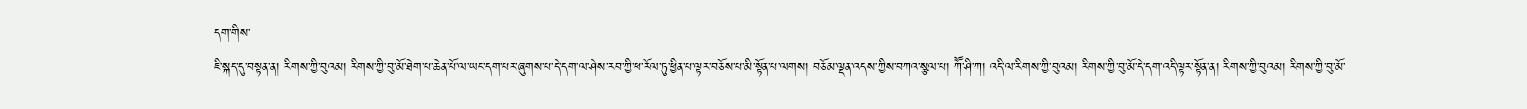དག་གིས་
ཇི་སྐད་དུ་བསྟན་ན། རིགས་ཀྱི་བུའམ། རིགས་ཀྱི་བུ་མོ་ཐེག་པ་ཆེན་པོ་ལ་ཡང་དག་པར་ཞུགས་པ་དེ་དག་ལ་ཤེས་རབ་ཀྱི་ཕ་རོལ་ཏུ་ཕྱིན་པ་ལྟར་བཅོས་པ་མི་སྟོན་པ་ལགས། བཅོམ་ལྡན་འདས་ཀྱིས་བཀའ་སྩལ་པ། ཀཽ་ཤི་ཀ། འདི་ལ་རིགས་ཀྱི་བུའམ། རིགས་ཀྱི་བུ་མོ་དེ་དག་འདི་ལྟར་སྟོན་ན། རིགས་ཀྱི་བུའམ། རིགས་ཀྱི་བུ་མོ་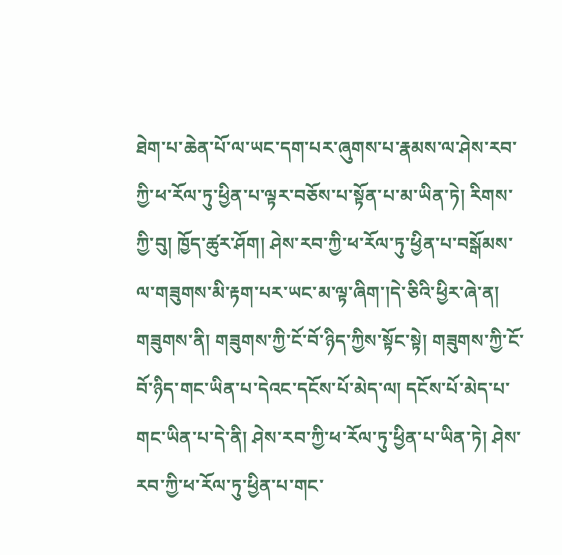ཐེག་པ་ཆེན་པོ་ལ་ཡང་དག་པར་ཞུགས་པ་རྣམས་ལ་ཤེས་རབ་ཀྱི་ཕ་རོལ་ཏུ་ཕྱིན་པ་ལྟར་བཅོས་པ་སྟོན་པ་མ་ཡིན་ཏེ། རིགས་ཀྱི་བུ། ཁྱོད་ཚུར་ཤོག། ཤེས་རབ་ཀྱི་ཕ་རོལ་ཏུ་ཕྱིན་པ་བསྒོམས་ལ་གཟུགས་མི་རྟག་པར་ཡང་མ་ལྟ་ཞིག་།དེ་ཅིའི་ཕྱིར་ཞེ་ན། གཟུགས་ནི། གཟུགས་ཀྱི་ངོ་བོ་ཉིད་ཀྱིས་སྟོང་སྟེ། གཟུགས་ཀྱི་ངོ་བོ་ཉིད་གང་ཡིན་པ་དེའང་དངོས་པོ་མེད་ལ། དངོས་པོ་མེད་པ་གང་ཡིན་པ་དེ་ནི། ཤེས་རབ་ཀྱི་ཕ་རོལ་ཏུ་ཕྱིན་པ་ཡིན་ཏེ། ཤེས་རབ་ཀྱི་ཕ་རོལ་ཏུ་ཕྱིན་པ་གང་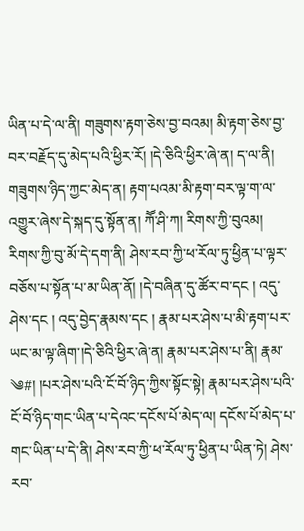ཡིན་པ་དེ་ལ་ནི། གཟུགས་རྟག་ཅེས་བྱ་བའམ། མི་རྟག་ཅེས་བྱ་བར་བརྗོད་དུ་མེད་པའི་ཕྱིར་རོ། །དེ་ཅིའི་ཕྱིར་ཞེ་ན། ད་ལ་ནི། གཟུགས་ཉིད་ཀྱང་མེད་ན། རྟག་པའམ་མི་རྟག་བར་ལྟ་ག་ལ་འགྱུར་ཞེས་དེ་སྐད་དུ་སྟོན་ན། ཀཽ་ཤི་ཀ། རིགས་ཀྱི་བུའམ། རིགས་ཀྱི་བུ་མོ་དེ་དག་ནི། ཤེས་རབ་ཀྱི་ཕ་རོལ་ཏུ་ཕྱིན་པ་ལྟར་བཅོས་པ་སྟོན་པ་མ་ཡིན་ནོ། །དེ་བཞིན་དུ་ཚོར་བ་དང ། འདུ་ཤེས་དང ། འདུ་བྱེད་རྣམས་དང ། རྣམ་པར་ཤེས་པ་མི་རྟག་པར་ཡང་མ་ལྟ་ཞིག་།དེ་ཅིའི་ཕྱིར་ཞེ་ན། རྣམ་པར་ཤེས་པ་ནི། རྣམ་
༄#། །པར་ཤེས་པའི་ངོ་བོ་ཉིད་ཀྱིས་སྟོང་སྟེ། རྣམ་པར་ཤེས་པའི་ངོ་བོ་ཉིད་གང་ཡིན་པ་དེའང་དངོས་པོ་མེད་ལ། དངོས་པོ་མེད་པ་གང་ཡིན་པ་དེ་ནི། ཤེས་རབ་ཀྱི་ཕ་རོལ་ཏུ་ཕྱིན་པ་ཡིན་ཏེ། ཤེས་རབ་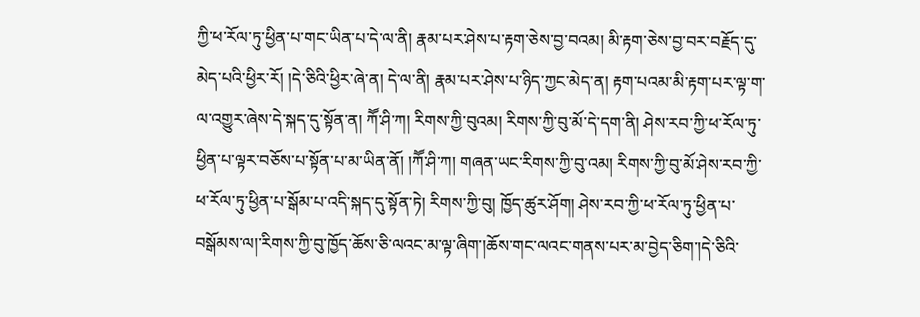ཀྱི་ཕ་རོལ་ཏུ་ཕྱིན་པ་གང་ཡིན་པ་དེ་ལ་ནི། རྣམ་པར་ཤེས་པ་རྟག་ཅེས་བྱ་བའམ། མི་རྟག་ཅེས་བྱ་བར་བརྗོད་དུ་མེད་པའི་ཕྱིར་རོ། །དེ་ཅིའི་ཕྱིར་ཞེ་ན། དེ་ལ་ནི། རྣམ་པར་ཤེས་པ་ཉིད་ཀྱང་མེད་ན། རྟག་པའམ་མི་རྟག་པར་ལྟ་ག་ལ་འགྱུར་ཞེས་དེ་སྐད་དུ་སྟོན་ན། ཀཽ་ཤི་ཀ། རིགས་ཀྱི་བུའམ། རིགས་ཀྱི་བུ་མོ་དེ་དག་ནི། ཤེས་རབ་ཀྱི་ཕ་རོལ་ཏུ་ཕྱིན་པ་ལྟར་བཅོས་པ་སྟོན་པ་མ་ཡིན་ནོ། །ཀཽ་ཤི་ཀ། གཞན་ཡང་རིགས་ཀྱི་བུ་འམ། རིགས་ཀྱི་བུ་མོ་ཤེས་རབ་ཀྱི་ཕ་རོལ་ཏུ་ཕྱིན་པ་སྒོམ་པ་འདི་སྐད་དུ་སྟོན་ཏེ། རིགས་ཀྱི་བུ། ཁྱོད་ཚུར་ཤོག། ཤེས་རབ་ཀྱི་ཕ་རོལ་ཏུ་ཕྱིན་པ་བསྒོམས་ལ།་རིགས་ཀྱི་བུ་ཁྱོད་ཆོས་ཅི་ལའང་མ་ལྟ་ཞིག་།ཆོས་གང་ལའང་གནས་པར་མ་བྱེད་ཅིག་།དེ་ཅིའི་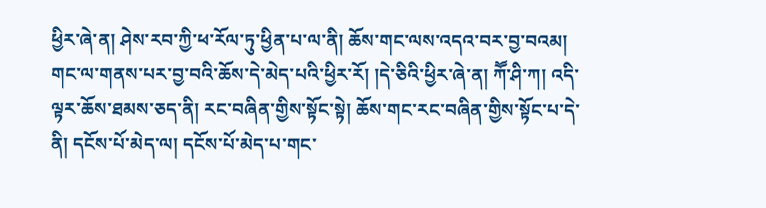ཕྱིར་ཞེ་ན། ཤེས་རབ་ཀྱི་ཕ་རོལ་ཏུ་ཕྱིན་པ་ལ་ནི། ཆོས་གང་ལས་འདའ་བར་བྱ་བའམ། གང་ལ་གནས་པར་བྱ་བའི་ཆོས་དེ་མེད་པའི་ཕྱིར་རོ། །དེ་ཅིའི་ཕྱིར་ཞེ་ན། ཀཽ་ཤི་ཀ། འདི་ལྟར་ཆོས་ཐམས་ཅད་ནི། རང་བཞིན་གྱིས་སྟོང་སྟེ། ཆོས་གང་རང་བཞིན་གྱིས་སྟོང་པ་དེ་ནི། དངོས་པོ་མེད་ལ། དངོས་པོ་མེད་པ་གང་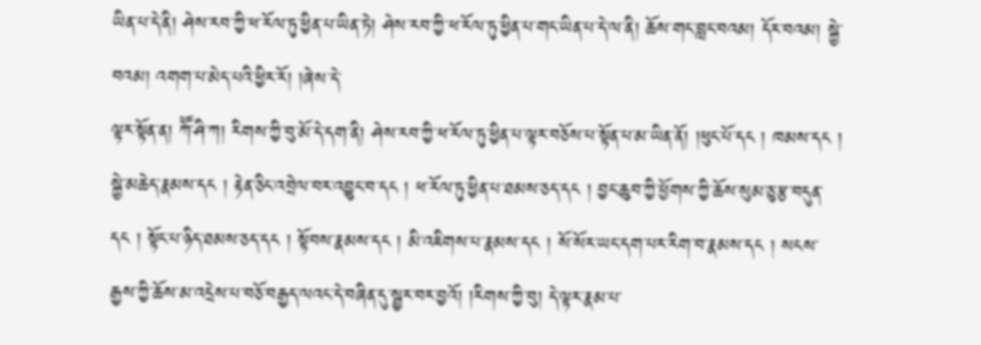ཡིན་པ་དེ་ནི། ཤེས་རབ་ཀྱི་ཕ་རོལ་ཏུ་ཕྱིན་པ་ཡིན་ཏེ། ཤེས་རབ་ཀྱི་ཕ་རོལ་ཏུ་ཕྱིན་པ་གང་ཡིན་པ་དེ་ལ་ནི། ཆོས་གང་བླང་བའམ། དོར་བའམ། སྐྱེ་བའམ། འགག་པ་མེད་པའི་ཕྱིར་རོ། །ཞེས་དེ་
ལྟར་སྟོན་ན། ཀཽ་ཤི་ཀ། རིགས་ཀྱི་བུ་མོ་དེ་དག་ནི། ཤེས་རབ་ཀྱི་ཕ་རོལ་ཏུ་ཕྱིན་པ་ལྟར་བཅོས་པ་སྟོན་པ་མ་ཡིན་ནོ། །ཕུང་པོ་དང ། ཁམས་དང ། སྐྱེ་མཆེད་རྣམས་དང ། རྟེན་ཅིང་འབྲེལ་བར་འབྱུང་བ་དང ། ཕ་རོལ་ཏུ་ཕྱིན་པ་ཐམས་ཅད་དང ། བྱང་ཆུབ་ཀྱི་ཕྱོགས་ཀྱི་ཆོས་སུམ་ཅུ་རྩ་བདུན་དང ། སྟོང་པ་ཉིད་ཐམས་ཅད་དང ། སྟོབས་རྣམས་དང ། མི་འཇིགས་པ་རྣམས་དང ། སོ་སོར་ཡང་དག་པར་རིག་བ་རྣམས་དང ། སངས་རྒྱས་ཀྱི་ཆོས་མ་འདྲེས་པ་བཅོ་བརྒྱད་ལའང་དེ་བཞིན་དུ་སྦྱར་བར་བྱའོ། །རིགས་ཀྱི་བུ། དེ་ལྟར་རྣམ་པ་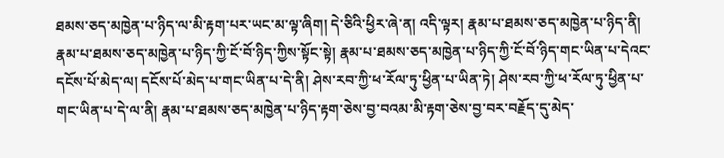ཐམས་ཅད་མཁྱེན་པ་ཉིད་ལ་མི་རྟག་པར་ཡང་མ་ལྟ་ཞིག། དེ་ཅིའི་ཕྱིར་ཞེ་ན། འདི་ལྟར། རྣམ་པ་ཐམས་ཅད་མཁྱེན་པ་ཉིད་ནི། རྣམ་པ་ཐམས་ཅད་མཁྱེན་པ་ཉིད་ཀྱི་ངོ་བོ་ཉིད་ཀྱིས་སྟོང་སྟེ། རྣམ་པ་ཐམས་ཅད་མཁྱེན་པ་ཉིད་ཀྱི་ངོ་བོ་ཉིད་གང་ཡིན་པ་དེའང་དངོས་པོ་མེད་ལ། དངོས་པོ་མེད་པ་གང་ཡིན་པ་དེ་ནི། ཤེས་རབ་ཀྱི་ཕ་རོལ་ཏུ་ཕྱིན་པ་ཡིན་ཏེ། ཤེས་རབ་ཀྱི་ཕ་རོལ་ཏུ་ཕྱིན་པ་གང་ཡིན་པ་དེ་ལ་ནི། རྣམ་པ་ཐམས་ཅད་མཁྱེན་པ་ཉིད་རྟག་ཅེས་བྱ་བའམ་མི་རྟག་ཅེས་བྱ་བར་བརྗོད་དུ་མེད་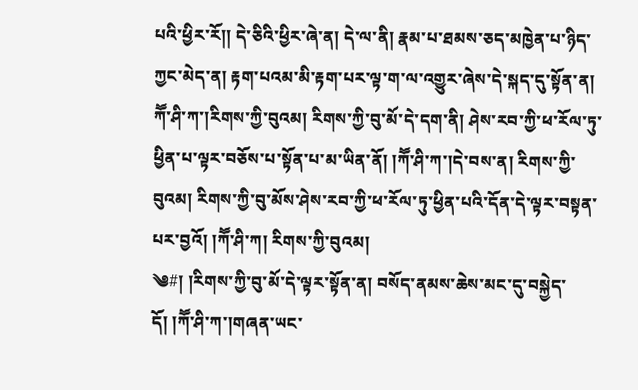པའི་ཕྱིར་རོ།། དེ་ཅིའི་ཕྱིར་ཞེ་ན། དེ་ལ་ནི། རྣམ་པ་ཐམས་ཅད་མཁྱེན་པ་ཉིད་ཀྱང་མེད་ན། རྟག་པའམ་མི་རྟག་པར་ལྟ་ག་ལ་འགྱུར་ཞེས་དེ་སྐད་དུ་སྟོན་ན། ཀཽ་ཤི་ཀ་།རིགས་ཀྱི་བུའམ། རིགས་ཀྱི་བུ་མོ་དེ་དག་ནི། ཤེས་རབ་ཀྱི་ཕ་རོལ་ཏུ་ཕྱིན་པ་ལྟར་བཅོས་པ་སྟོན་པ་མ་ཡིན་ནོ། །ཀཽ་ཤི་ཀ་།དེ་བས་ན། རིགས་ཀྱི་བུའམ། རིགས་ཀྱི་བུ་མོས་ཤེས་རབ་ཀྱི་ཕ་རོལ་ཏུ་ཕྱིན་པའི་དོན་དེ་ལྟར་བསྟན་པར་བྱའོ། །ཀཽ་ཤི་ཀ། རིགས་ཀྱི་བུའམ།
༄#། །རིགས་ཀྱི་བུ་མོ་དེ་ལྟར་སྟོན་ན། བསོད་ནམས་ཆེས་མང་དུ་བསྐྱེད་དོ། །ཀཽ་ཤི་ཀ་།གཞན་ཡང་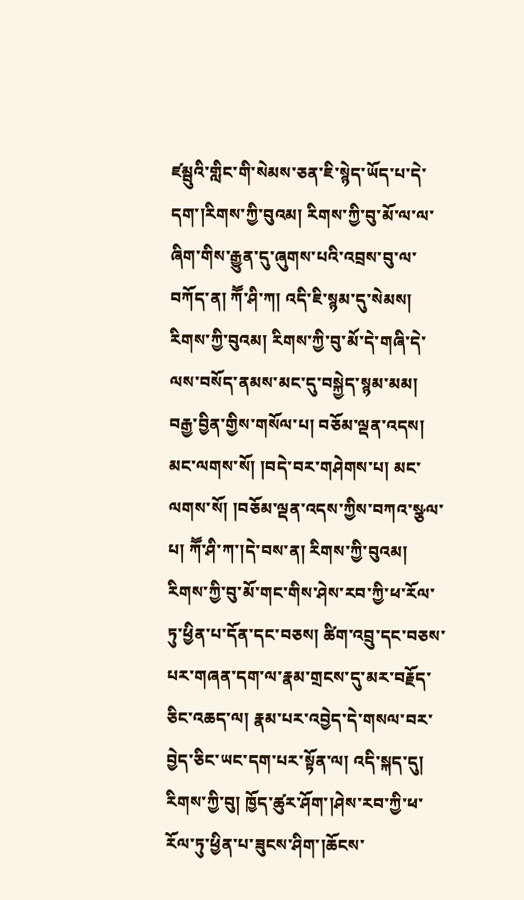ཛམྦུའི་གླིང་གི་སེམས་ཅན་ཇི་སྙེད་ཡོད་པ་དེ་དག་།རིགས་ཀྱི་བུའམ། རིགས་ཀྱི་བུ་མོ་ལ་ལ་ཞིག་གིས་རྒྱུན་དུ་ཞུགས་པའི་འབྲས་བུ་ལ་བཀོད་ན། ཀཽ་ཤི་ཀ། འདི་ཇི་སྙམ་དུ་སེམས། རིགས་ཀྱི་བུའམ། རིགས་ཀྱི་བུ་མོ་དེ་གཞི་དེ་ལས་བསོད་ནམས་མང་དུ་བསྐྱེད་སྙམ་མམ། བརྒྱ་བྱིན་གྱིས་གསོལ་པ། བཅོམ་ལྡན་འདས། མང་ལགས་སོ། །བདེ་བར་གཤེགས་པ། མང་ལགས་སོ། །བཅོམ་ལྡན་འདས་ཀྱིས་བཀའ་སྩལ་པ། ཀཽ་ཤི་ཀ་།དེ་བས་ན། རིགས་ཀྱི་བུའམ། རིགས་ཀྱི་བུ་མོ་གང་གིས་ཤེས་རབ་ཀྱི་ཕ་རོལ་ཏུ་ཕྱིན་པ་དོན་དང་བཅས། ཚིག་འབྲུ་དང་བཅས་པར་གཞན་དག་ལ་རྣམ་གྲངས་དུ་མར་བརྗོད་ཅིང་འཆད་ལ། རྣམ་པར་འབྱེད་དེ་གསལ་བར་བྱེད་ཅིང་ཡང་དག་པར་སྟོན་ལ། འདི་སྐད་དུ། རིགས་ཀྱི་བུ། ཁྱོད་ཚུར་ཤོག་།ཤེས་རབ་ཀྱི་ཕ་རོལ་ཏུ་ཕྱིན་པ་ཟུངས་ཤིག་།ཆོངས་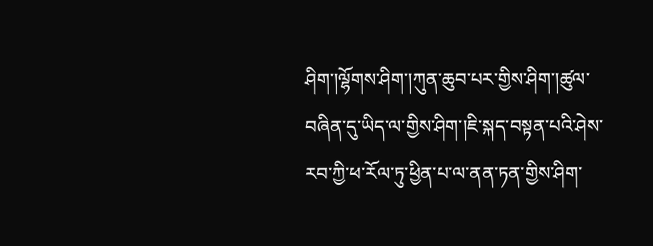ཤིག་།ལྷོགས་ཤིག་།ཀུན་ཆུབ་པར་གྱིས་ཤིག་།ཚུལ་བཞིན་དུ་ཡིད་ལ་གྱིས་ཤིག་།ཇི་སྐད་བསྟན་པའི་ཤེས་རབ་ཀྱི་ཕ་རོལ་ཏུ་ཕྱིན་པ་ལ་ནན་ཏན་གྱིས་ཤིག་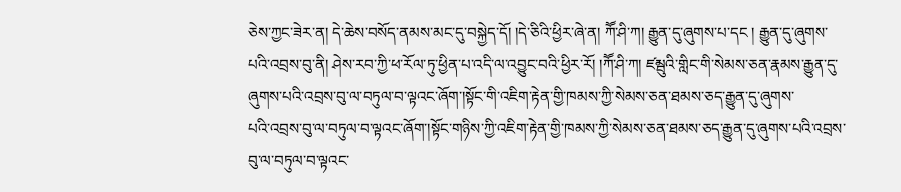ཅེས་ཀྱང་ཟེར་ན། དེ་ཆེས་བསོད་ནམས་མང་དུ་བསྐྱེད་དོ། །དེ་ཅིའི་ཕྱིར་ཞེ་ན། ཀཽ་ཤི་ཀ། རྒྱུན་དུ་ཞུགས་པ་དང ། རྒྱུན་དུ་ཞུགས་པའི་འབྲས་བུ་ནི། ཤེས་རབ་ཀྱི་ཕ་རོལ་ཏུ་ཕྱིན་པ་འདི་ལ་འབྱུང་བའི་ཕྱིར་རོ། །ཀཽ་ཤི་ཀ། ཛམྦུའི་གླིང་གི་སེམས་ཅན་རྣམས་རྒྱུན་དུ་ཞུགས་པའི་འབྲས་བུ་ལ་བཏུལ་བ་ལྟའང་ཞོག་།སྟོང་གི་འཇིག་རྟེན་གྱི་ཁམས་ཀྱི་སེམས་ཅན་ཐམས་ཅད་རྒྱུན་དུ་ཞུགས་
པའི་འབྲས་བུ་ལ་བཏུལ་བ་ལྟའང་ཞོག་།སྟོང་གཉིས་ཀྱི་འཇིག་རྟེན་གྱི་ཁམས་ཀྱི་སེམས་ཅན་ཐམས་ཅད་རྒྱུན་དུ་ཞུགས་པའི་འབྲས་བུ་ལ་བཏུལ་བ་ལྟའང་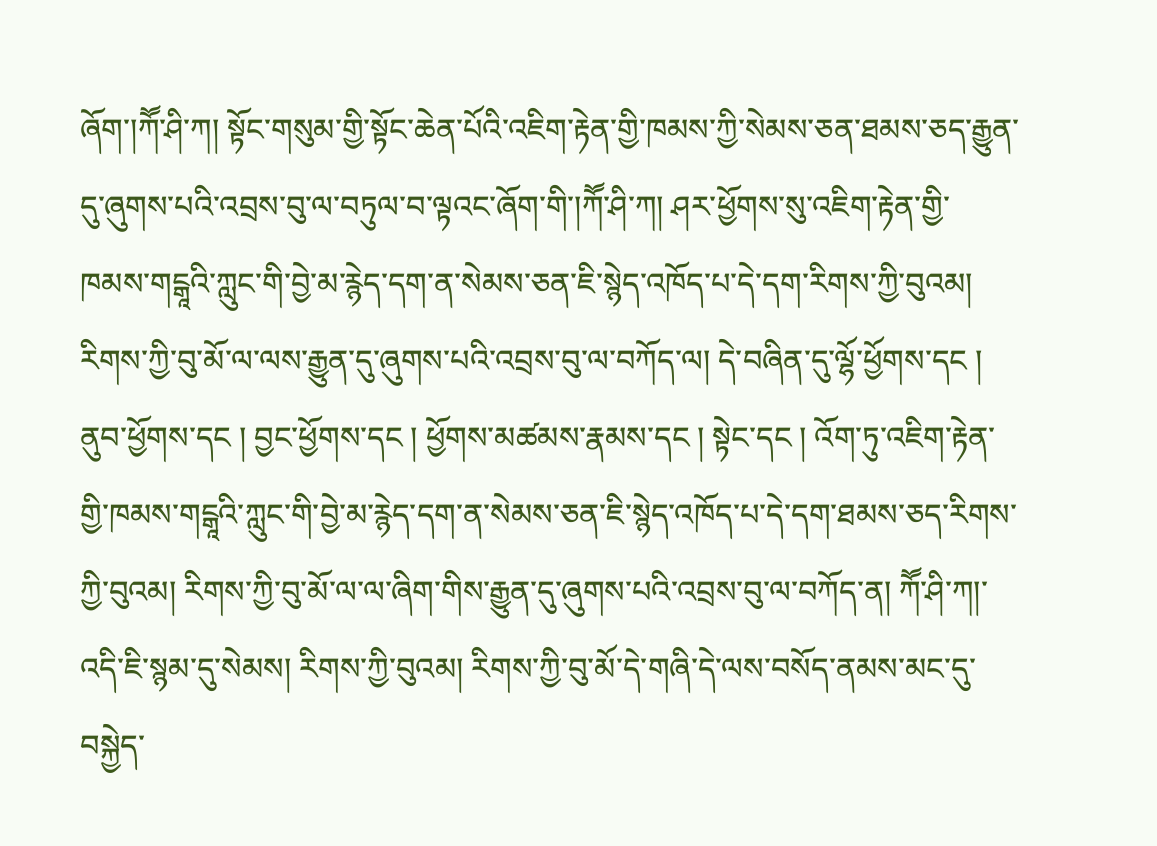ཞོག་།ཀཽ་ཤི་ཀ། སྟོང་གསུམ་གྱི་སྟོང་ཆེན་པོའི་འཇིག་རྟེན་གྱི་ཁམས་ཀྱི་སེམས་ཅན་ཐམས་ཅད་རྒྱུན་དུ་ཞུགས་པའི་འབྲས་བུ་ལ་བཏུལ་བ་ལྟའང་ཞོག་གི་།ཀཽ་ཤི་ཀ། ཤར་ཕྱོགས་སུ་འཇིག་རྟེན་གྱི་ཁམས་གངྒཱའི་ཀླུང་གི་བྱེ་མ་རྙེད་དག་ན་སེམས་ཅན་ཇི་སྙེད་འཁོད་པ་དེ་དག་རིགས་ཀྱི་བུའམ། རིགས་ཀྱི་བུ་མོ་ལ་ལས་རྒྱུན་དུ་ཞུགས་པའི་འབྲས་བུ་ལ་བཀོད་ལ། དེ་བཞིན་དུ་ལྷོ་ཕྱོགས་དང ། ནུབ་ཕྱོགས་དང ། བྱང་ཕྱོགས་དང ། ཕྱོགས་མཚམས་རྣམས་དང ། སྟེང་དང ། འོག་ཏུ་འཇིག་རྟེན་གྱི་ཁམས་གངྒཱའི་ཀླུང་གི་བྱེ་མ་རྙེད་དག་ན་སེམས་ཅན་ཇི་སྙེད་འཁོད་པ་དེ་དག་ཐམས་ཅད་རིགས་ཀྱི་བུའམ། རིགས་ཀྱི་བུ་མོ་ལ་ལ་ཞིག་གིས་རྒྱུན་དུ་ཞུགས་པའི་འབྲས་བུ་ལ་བཀོད་ན། ཀཽ་ཤི་ཀ།་འདི་ཇི་སྙམ་དུ་སེམས། རིགས་ཀྱི་བུའམ། རིགས་ཀྱི་བུ་མོ་དེ་གཞི་དེ་ལས་བསོད་ནམས་མང་དུ་བསྐྱེད་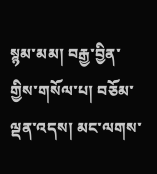སྙམ་མམ། བརྒྱ་བྱིན་གྱིས་གསོལ་པ། བཅོམ་ལྡན་འདས། མང་ལགས་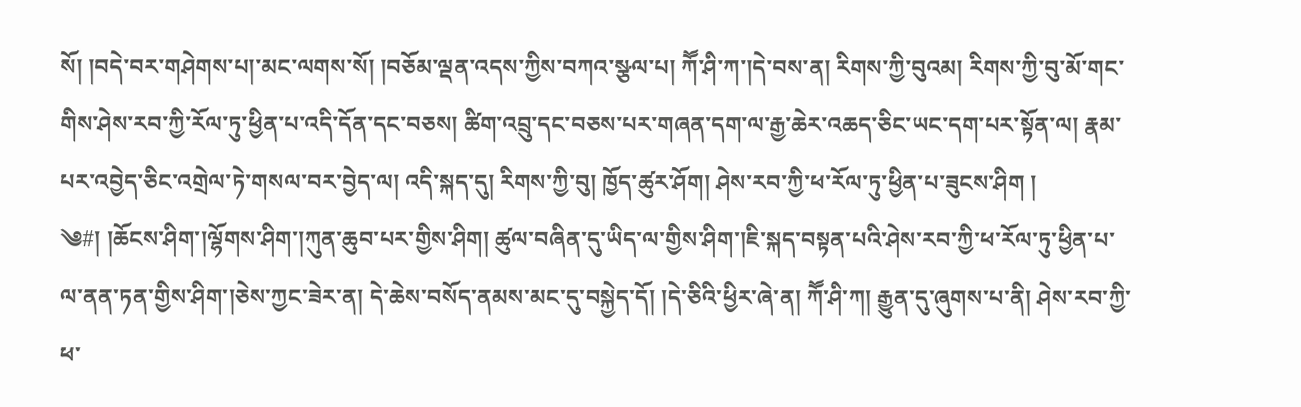སོ། །བདེ་བར་གཤེགས་པ།་མང་ལགས་སོ། །བཅོམ་ལྡན་འདས་ཀྱིས་བཀའ་སྩལ་པ། ཀཽ་ཤི་ཀ་།དེ་བས་ན། རིགས་ཀྱི་བུའམ། རིགས་ཀྱི་བུ་མོ་གང་གིས་ཤེས་རབ་ཀྱི་རོལ་ཏུ་ཕྱིན་པ་འདི་དོན་དང་བཅས། ཚིག་འབྲུ་དང་བཅས་པར་གཞན་དག་ལ་རྒྱ་ཆེར་འཆད་ཅིང་ཡང་དག་པར་སྟོན་ལ། རྣམ་པར་འབྱེད་ཅིང་འགྲེལ་ཏེ་གསལ་བར་བྱེད་ལ། འདི་སྐད་དུ། རིགས་ཀྱི་བུ། ཁྱོད་ཚུར་ཤོག། ཤེས་རབ་ཀྱི་ཕ་རོལ་ཏུ་ཕྱིན་པ་ཟུངས་ཤིག །
༄#། །ཆོངས་ཤིག་།ལྷོགས་ཤིག་།ཀུན་ཆུབ་པར་གྱིས་ཤིག། ཚུལ་བཞིན་དུ་ཡིད་ལ་གྱིས་ཤིག་།ཇི་སྐད་བསྟན་པའི་ཤེས་རབ་ཀྱི་ཕ་རོལ་ཏུ་ཕྱིན་པ་ལ་ནན་ཏན་གྱིས་ཤིག་།ཅེས་ཀྱང་ཟེར་ན། དེ་ཆེས་བསོད་ནམས་མང་དུ་བསྐྱེད་དོ། །དེ་ཅིའི་ཕྱིར་ཞེ་ན། ཀཽ་ཤི་ཀ། རྒྱུན་དུ་ཞུགས་པ་ནི། ཤེས་རབ་ཀྱི་ཕ་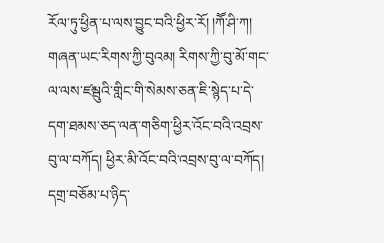རོལ་ཏུ་ཕྱིན་པ་ལས་བྱུང་བའི་ཕྱིར་རོ། །ཀཽ་ཤི་ཀ། གཞན་ཡང་རིགས་ཀྱི་བུའམ། རིགས་ཀྱི་བུ་མོ་གང་ལ་ལས་ཛམྦུའི་གླིང་གི་སེམས་ཅན་ཇི་སྙེད་པ་དེ་དག་ཐམས་ཅད་ལན་གཅིག་ཕྱིར་འོང་བའི་འབྲས་བུ་ལ་བཀོད། ཕྱིར་མི་འོང་བའི་འབྲས་བུ་ལ་བཀོད། དགྲ་བཅོམ་པ་ཉིད་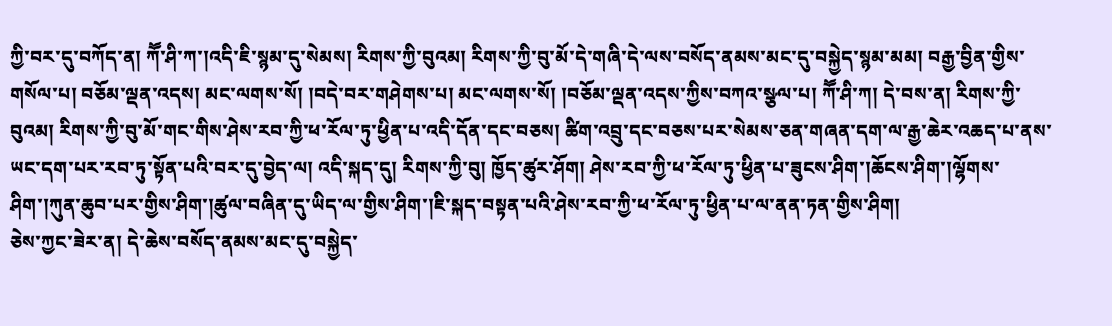ཀྱི་བར་དུ་བཀོད་ན། ཀཽ་ཤི་ཀ་།འདི་ཇི་སྙམ་དུ་སེམས། རིགས་ཀྱི་བུའམ། རིགས་ཀྱི་བུ་མོ་དེ་གཞི་དེ་ལས་བསོད་ནམས་མང་དུ་བསྐྱེད་སྙམ་མམ། བརྒྱ་བྱིན་གྱིས་གསོལ་པ། བཅོམ་ལྡན་འདས། མང་ལགས་སོ། །བདེ་བར་གཤེགས་པ། མང་ལགས་སོ། །བཅོམ་ལྡན་འདས་ཀྱིས་བཀའ་སྩལ་པ། ཀཽ་ཤི་ཀ། དེ་བས་ན། རིགས་ཀྱི་བུའམ། རིགས་ཀྱི་བུ་མོ་གང་གིས་ཤེས་རབ་ཀྱི་ཕ་རོལ་ཏུ་ཕྱིན་པ་འདི་དོན་དང་བཅས། ཚིག་འབྲུ་དང་བཅས་པར་སེམས་ཅན་གཞན་དག་ལ་རྒྱ་ཆེར་འཆད་པ་ནས་ཡང་དག་པར་རབ་ཏུ་སྟོན་པའི་བར་དུ་བྱེད་ལ། འདི་སྐད་དུ། རིགས་ཀྱི་བུ། ཁྱོད་ཚུར་ཤོག། ཤེས་རབ་ཀྱི་ཕ་རོལ་ཏུ་ཕྱིན་པ་ཟུངས་ཤིག་།ཆོངས་ཤིག་།ལྷོགས་ཤིག་།ཀུན་ཆུབ་པར་གྱིས་ཤིག་།ཚུལ་བཞིན་དུ་ཡིད་ལ་གྱིས་ཤིག་།ཇི་སྐད་བསྟན་པའི་ཤེས་རབ་ཀྱི་ཕ་རོལ་ཏུ་ཕྱིན་པ་ལ་ནན་ཏན་གྱིས་ཤིག།
ཅེས་ཀྱང་ཟེར་ན། དེ་ཆེས་བསོད་ནམས་མང་དུ་བསྐྱེད་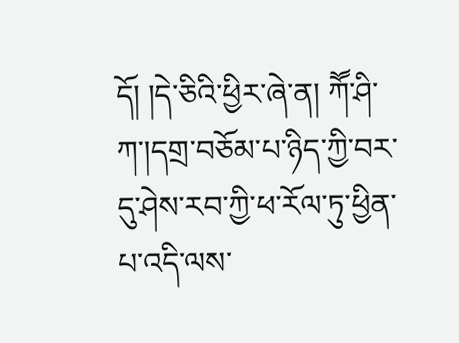དོ། །དེ་ཅིའི་ཕྱིར་ཞེ་ན། ཀཽ་ཤི་ཀ་།དགྲ་བཅོམ་པ་ཉིད་ཀྱི་བར་དུ་ཤེས་རབ་ཀྱི་ཕ་རོལ་ཏུ་ཕྱིན་པ་འདི་ལས་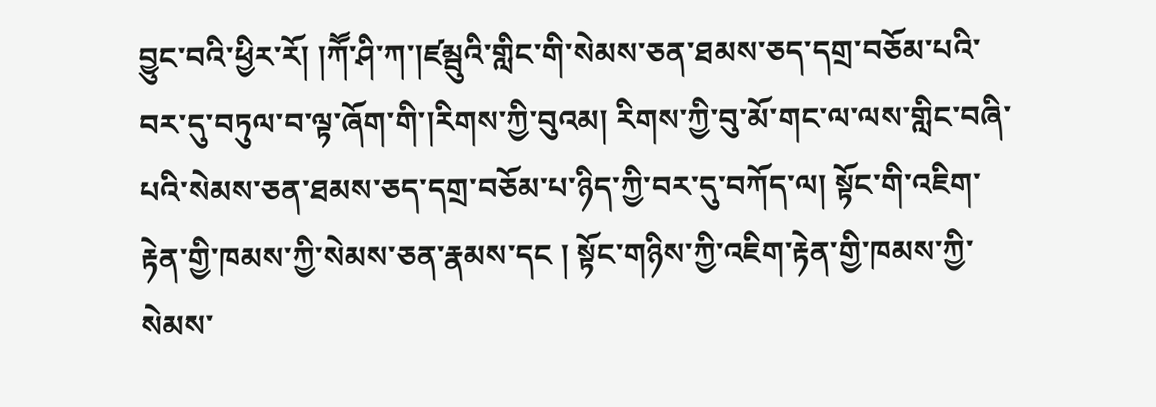བྱུང་བའི་ཕྱིར་རོ། །ཀཽ་ཤི་ཀ་།ཛམྦུའི་གླིང་གི་སེམས་ཅན་ཐམས་ཅད་དགྲ་བཅོམ་པའི་བར་དུ་བཏུལ་བ་ལྟ་ཞོག་གི་།རིགས་ཀྱི་བུའམ། རིགས་ཀྱི་བུ་མོ་གང་ལ་ལས་གླིང་བཞི་པའི་སེམས་ཅན་ཐམས་ཅད་དགྲ་བཅོམ་པ་ཉིད་ཀྱི་བར་དུ་བཀོད་ལ། སྟོང་གི་འཇིག་རྟེན་གྱི་ཁམས་ཀྱི་སེམས་ཅན་རྣམས་དང ། སྟོང་གཉིས་ཀྱི་འཇིག་རྟེན་གྱི་ཁམས་ཀྱི་སེམས་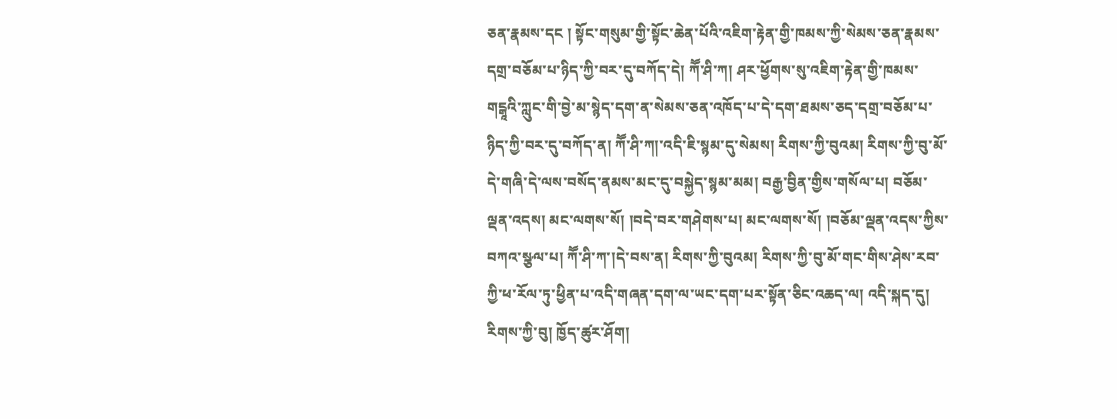ཅན་རྣམས་དང ། སྟོང་གསུམ་གྱི་སྟོང་ཆེན་པོའི་འཇིག་རྟེན་གྱི་ཁམས་ཀྱི་སེམས་ཅན་རྣམས་དགྲ་བཅོམ་པ་ཉིད་ཀྱི་བར་དུ་བཀོད་དེ། ཀཽ་ཤི་ཀ། ཤར་ཕྱོགས་སུ་འཇིག་རྟེན་གྱི་ཁམས་གངྒཱའི་ཀླུང་གི་བྱེ་མ་སྙེད་དག་ན་སེམས་ཅན་འཁོད་པ་དེ་དག་ཐམས་ཅད་དགྲ་བཅོམ་པ་ཉིད་ཀྱི་བར་དུ་བཀོད་ན། ཀཽ་ཤི་ཀ།་འདི་ཇི་སྙམ་དུ་སེམས། རིགས་ཀྱི་བུའམ། རིགས་ཀྱི་བུ་མོ་དེ་གཞི་དེ་ལས་བསོད་ནམས་མང་དུ་བསྐྱེད་སྙམ་མམ། བརྒྱ་བྱིན་གྱིས་གསོལ་པ། བཅོམ་ལྡན་འདས། མང་ལགས་སོ། །བདེ་བར་གཤེགས་པ། མང་ལགས་སོ། །བཅོམ་ལྡན་འདས་ཀྱིས་བཀའ་སྩལ་པ། ཀཽ་ཤི་ཀ་།དེ་བས་ན། རིགས་ཀྱི་བུའམ། རིགས་ཀྱི་བུ་མོ་གང་གིས་ཤེས་རབ་ཀྱི་ཕ་རོལ་ཏུ་ཕྱིན་པ་འདི་གཞན་དག་ལ་ཡང་དག་པར་སྟོན་ཅིང་འཆད་ལ། འདི་སྐད་དུ། རིགས་ཀྱི་བུ། ཁྱོད་ཚུར་ཤོག།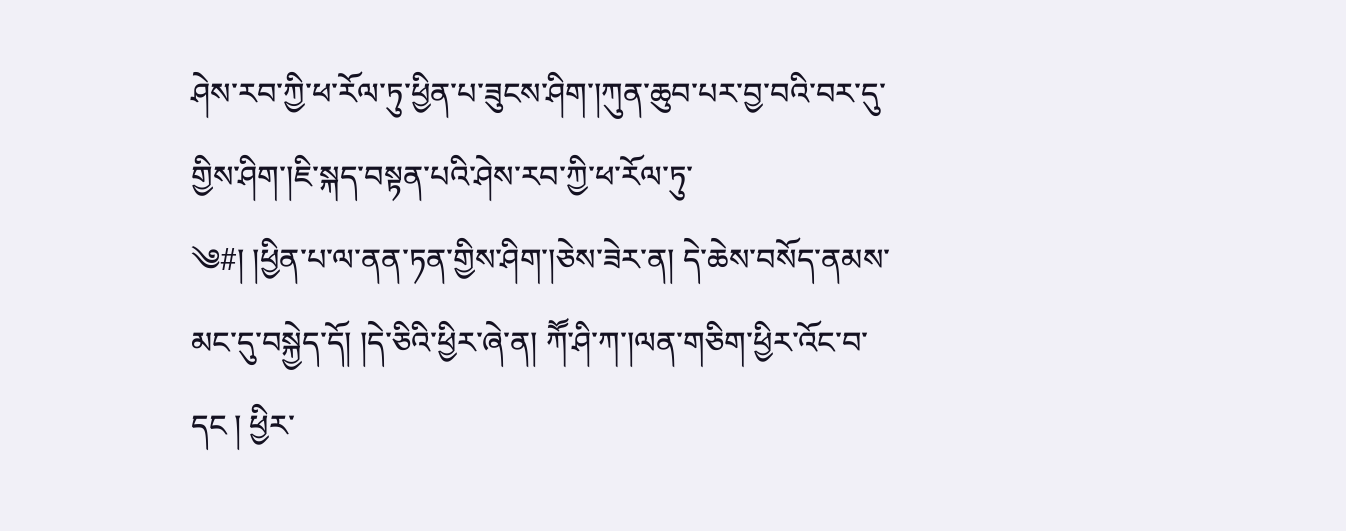ཤེས་རབ་ཀྱི་ཕ་རོལ་ཏུ་ཕྱིན་པ་ཟུངས་ཤིག་།ཀུན་ཆུབ་པར་བྱ་བའི་བར་དུ་གྱིས་ཤིག་།ཇི་སྐད་བསྟན་པའི་ཤེས་རབ་ཀྱི་ཕ་རོལ་ཏུ་
༄#། །ཕྱིན་པ་ལ་ནན་ཏན་གྱིས་ཤིག་།ཅེས་ཟེར་ན། དེ་ཆེས་བསོད་ནམས་མང་དུ་བསྐྱེད་དོ། །དེ་ཅིའི་ཕྱིར་ཞེ་ན། ཀཽ་ཤི་ཀ་།ལན་གཅིག་ཕྱིར་འོང་བ་དང ། ཕྱིར་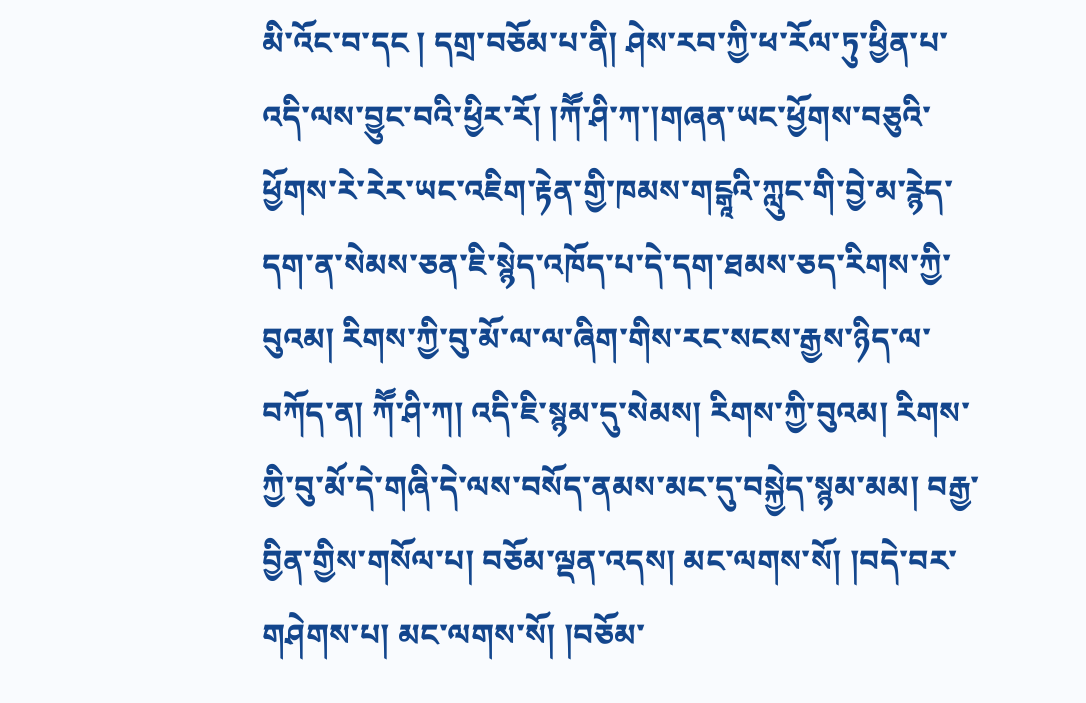མི་འོང་བ་དང ། དགྲ་བཅོམ་པ་ནི། ཤེས་རབ་ཀྱི་ཕ་རོལ་ཏུ་ཕྱིན་པ་འདི་ལས་བྱུང་བའི་ཕྱིར་རོ། །ཀཽ་ཤི་ཀ་།གཞན་ཡང་ཕྱོགས་བཅུའི་ཕྱོགས་རེ་རེར་ཡང་འཇིག་རྟེན་གྱི་ཁམས་གངྒཱའི་ཀླུང་གི་བྱེ་མ་རྙེད་དག་ན་སེམས་ཅན་ཇི་སྙེད་འཁོད་པ་དེ་དག་ཐམས་ཅད་རིགས་ཀྱི་བུའམ། རིགས་ཀྱི་བུ་མོ་ལ་ལ་ཞིག་གིས་རང་སངས་རྒྱས་ཉིད་ལ་བཀོད་ན། ཀཽ་ཤི་ཀ། འདི་ཇི་སྙམ་དུ་སེམས། རིགས་ཀྱི་བུའམ། རིགས་ཀྱི་བུ་མོ་དེ་གཞི་དེ་ལས་བསོད་ནམས་མང་དུ་བསྐྱེད་སྙམ་མམ། བརྒྱ་བྱིན་གྱིས་གསོལ་པ། བཅོམ་ལྡན་འདས། མང་ལགས་སོ། །བདེ་བར་གཤེགས་པ། མང་ལགས་སོ། །བཅོམ་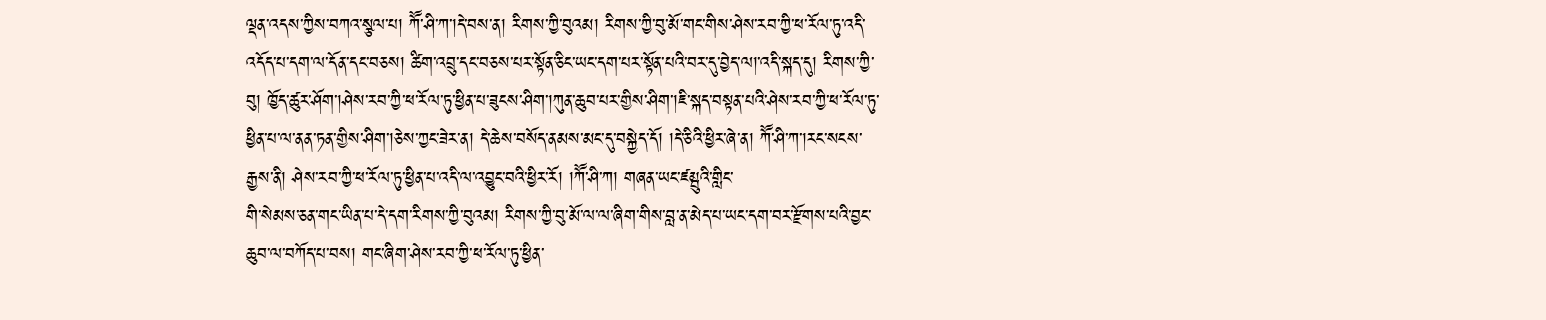ལྡན་འདས་ཀྱིས་བཀའ་སྩལ་པ། ཀཽ་ཤི་ཀ་།དེ་བས་ན། རིགས་ཀྱི་བུའམ། རིགས་ཀྱི་བུ་མོ་གང་གིས་ཤེས་རབ་ཀྱི་ཕ་རོལ་ཏུ་འདི་འདོད་པ་དག་ལ་དོན་དང་བཅས། ཚིག་འབྲུ་དང་བཅས་པར་སྟོན་ཅིང་ཡང་དག་པར་སྟོན་པའི་བར་དུ་བྱེད་ལ།་འདི་སྐད་དུ། རིགས་ཀྱི་བུ། ཁྱོད་ཚུར་ཤོག་།ཤེས་རབ་ཀྱི་ཕ་རོལ་ཏུ་ཕྱིན་པ་ཟུངས་ཤིག་།ཀུན་ཆུབ་པར་གྱིས་ཤིག་།ཇི་སྐད་བསྟན་པའི་ཤེས་རབ་ཀྱི་ཕ་རོལ་ཏུ་ཕྱིན་པ་ལ་ནན་ཏན་གྱིས་ཤིག་།ཅེས་ཀྱང་ཟེར་ན། དེ་ཆེས་བསོད་ནམས་མང་དུ་བསྐྱེད་དོ། །དེ་ཅིའི་ཕྱིར་ཞེ་ན། ཀཽ་ཤི་ཀ་།རང་སངས་རྒྱས་ནི། ཤེས་རབ་ཀྱི་ཕ་རོལ་ཏུ་ཕྱིན་པ་འདི་ལ་འབྱུང་བའི་ཕྱིར་རོ། །ཀཽ་ཤི་ཀ། གཞན་ཡང་ཛམྦུའི་གླིང་
གི་སེམས་ཅན་གང་ཡིན་པ་དེ་དག་རིགས་ཀྱི་བུའམ། རིགས་ཀྱི་བུ་མོ་ལ་ལ་ཞིག་གིས་བླ་ན་མེད་པ་ཡང་དག་བར་རྫོགས་པའི་བྱང་ཆུབ་ལ་བཀོད་པ་བས། གང་ཞིག་ཤེས་རབ་ཀྱི་ཕ་རོལ་ཏུ་ཕྱིན་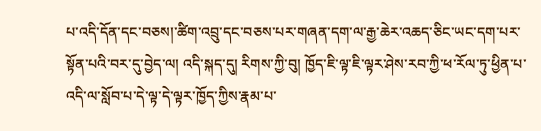པ་འདི་དོན་དང་བཅས།་ཚིག་འབྲུ་དང་བཅས་པར་གཞན་དག་ལ་རྒྱ་ཆེར་འཆད་ཅིང་ཡང་དག་པར་སྟོན་པའི་བར་དུ་བྱེད་ལ། འདི་སྐད་དུ། རིགས་ཀྱི་བུ། ཁྱོད་ཇི་ལྟ་ཇི་ལྟར་ཤེས་རབ་ཀྱི་ཕ་རོལ་ཏུ་ཕྱིན་པ་འདི་ལ་སློབ་པ་དེ་ལྟ་དེ་ལྟར་ཁྱོད་ཀྱིས་རྣམ་པ་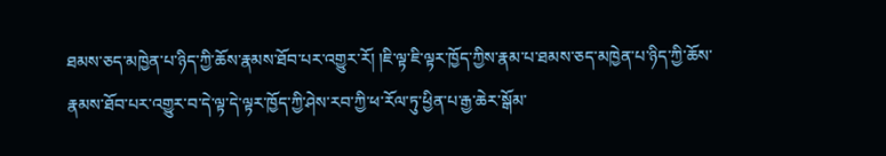ཐམས་ཅད་མཁྱེན་པ་ཉིད་ཀྱི་ཆོས་རྣམས་ཐོབ་པར་འགྱུར་རོ། །ཇི་ལྟ་ཇི་ལྟར་ཁྱོད་ཀྱིས་རྣམ་པ་ཐམས་ཅད་མཁྱེན་པ་ཉིད་ཀྱི་ཆོས་རྣམས་ཐོབ་པར་འགྱུར་བ་དེ་ལྟ་དེ་ལྟར་ཁྱོད་ཀྱི་ཤེས་རབ་ཀྱི་ཕ་རོལ་ཏུ་ཕྱིན་པ་རྒྱ་ཆེར་སྒོམ་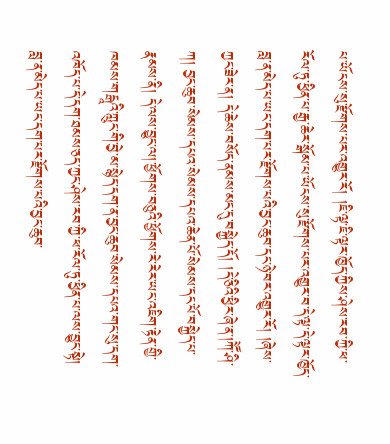པ་ཡོངས་སུ་རྫོགས་པར་འགྱུར་རོ། །ཇི་ལྟ་ཇི་ལྟར་ཁྱོད་ཀྱིས་ཤེས་རབ་ཀྱི་ཕ་རོལ་ཏུ་ཕྱིན་པ་རྒྱ་ཆེར་སྒོམ་པ་ཡོངས་སུ་རྫོགས་པར་འགྱུར་བ་དེ་ལྟ་དེ་ལྟར་ཁྱོད་བླ་ན་མེད་པ་ཡང་དག་པར་རྫོགས་པའི་བྱང་ཆུབ་དང་ཉེ་བར་འགྱུར་རོ། །ཞེས་ཀྱང་ཟེར་ན། དེ་ཆེས་བསོད་ནམས་མང་དུ་བསྐྱེད་དོ། །དེ་ཅིའི་ཕྱིར་ཞེ་ན་།ཀཽ་ཤི་ཀ། བྱང་ཆུབ་སེམས་དཔའ་སེམས་དཔའ་ཆེན་པོ་སེམས་དང་པོ་བསྐྱེད་པ་རྣམས་ནི། དེ་ལས་བྱུང་ལ།་ཕྱོགས་བཅུའི་ཕྱོགས་རེ་རེར་ཡང་འཇིག་རྟེན་གྱི་ཁམས་གངྒཱའི་ཀླུང་གི་བྱེ་མ་སྙེད་དག་ན་བྱང་ཆུབ་སེམས་དཔའ་གང་སུ་དག་འཁོད་པ་དེ་དག་ཐམས་ཅད་ཀྱང་ཤེས་རབ་ཀྱི་ཕ་རོལ་ཏུ་ཕྱིན་པ་ལས་བྱུང་སྟེ། བླ་ན་མེད་པ་ཡང་དག་པར་རྫོགས་པའི་བྱང་ཆུབ་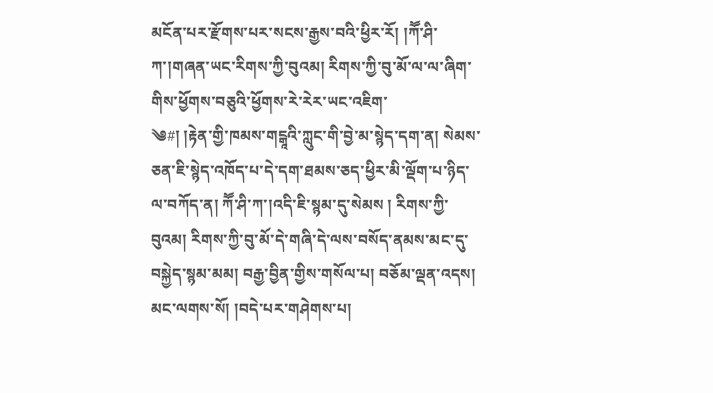མངོན་པར་རྫོགས་པར་སངས་རྒྱས་བའི་ཕྱིར་རོ། །ཀཽ་ཤི་ཀ་།གཞན་ཡང་རིགས་ཀྱི་བུའམ། རིགས་ཀྱི་བུ་མོ་ལ་ལ་ཞིག་གིས་ཕྱོགས་བཅུའི་ཕྱོགས་རེ་རེར་ཡང་འཇིག་
༄#། །རྟེན་གྱི་ཁམས་གངྒཱའི་ཀླུང་གི་བྱེ་མ་སྙེད་དག་ན། སེམས་ཅན་ཇི་སྙེད་འཁོད་པ་དེ་དག་ཐམས་ཅད་ཕྱིར་མི་ལྡོག་པ་ཉིད་ལ་བཀོད་ན། ཀཽ་ཤི་ཀ་།འདི་ཇི་སྙམ་དུ་སེམས ། རིགས་ཀྱི་བུའམ། རིགས་ཀྱི་བུ་མོ་དེ་གཞི་དེ་ལས་བསོད་ནམས་མང་དུ་བསྐྱེད་སྙམ་མམ། བརྒྱ་བྱིན་གྱིས་གསོལ་པ། བཅོམ་ལྡན་འདས། མང་ལགས་སོ། །བདེ་པར་གཤེགས་པ།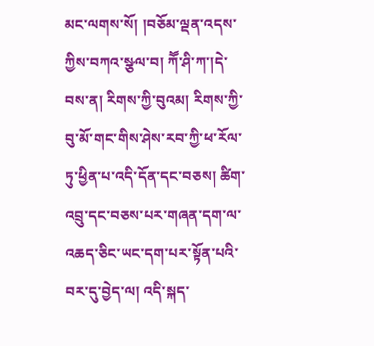མང་ལགས་སོ། །བཅོམ་ལྡན་འདས་ཀྱིས་བཀའ་སྩལ་བ། ཀཽ་ཤི་ཀ་།དེ་བས་ན། རིགས་ཀྱི་བུའམ། རིགས་ཀྱི་བུ་མོ་གང་གིས་ཤེས་རབ་ཀྱི་ཕ་རོལ་ཏུ་ཕྱིན་པ་འདི་དོན་དང་བཅས། ཚིག་འབྲུ་དང་བཅས་པར་གཞན་དག་ལ་འཆད་ཅིང་ཡང་དག་པར་སྟོན་པའི་བར་དུ་བྱེད་ལ། འདི་སྐད་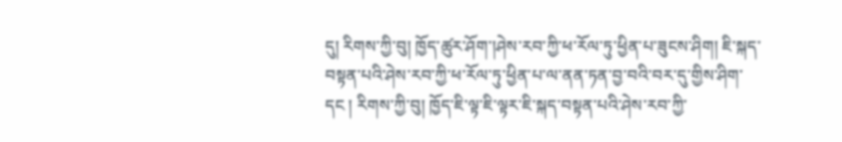དུ། རིགས་ཀྱི་བུ། ཁྱོད་ཚུར་ཤོག་།ཤེས་རབ་ཀྱི་ཕ་རོལ་ཏུ་ཕྱིན་པ་ཟུངས་ཤིག། ཇི་སྐད་བསྟན་པའི་ཤེས་རབ་ཀྱི་ཕ་རོལ་ཏུ་ཕྱིན་པ་ལ་ནན་ཏན་བྱ་བའི་བར་དུ་གྱིས་ཤིག་དང ། རིགས་ཀྱི་བུ། ཁྱོད་ཇི་ལྟ་ཇི་ལྟར་ཇི་སྐད་བསྟན་པའི་ཤེས་རབ་ཀྱི་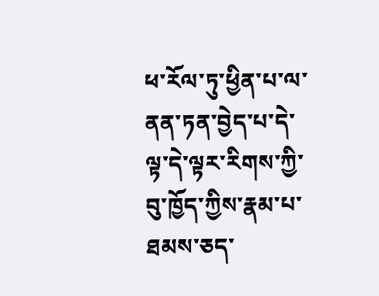ཕ་རོལ་ཏུ་ཕྱིན་པ་ལ་ནན་ཏན་བྱེད་པ་དེ་ལྟ་དེ་ལྟར་རིགས་ཀྱི་བུ་ཁྱོད་ཀྱིས་རྣམ་པ་ཐམས་ཅད་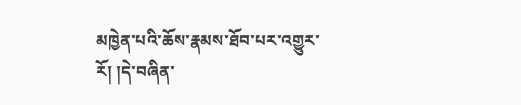མཁྱེན་པའི་ཆོས་རྣམས་ཐོབ་པར་འགྱུར་རོ། །དེ་བཞིན་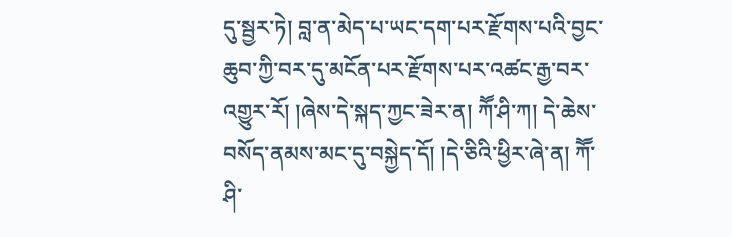དུ་སྦྱར་ཏེ། བླ་ན་མེད་པ་ཡང་དག་པར་རྫོགས་པའི་བྱང་ཆུབ་ཀྱི་བར་དུ་མངོན་པར་རྫོགས་པར་འཚང་རྒྱ་བར་འགྱུར་རོ། །ཞེས་དེ་སྐད་ཀྱང་ཟེར་ན། ཀཽ་ཤི་ཀ། དེ་ཆེས་བསོད་ནམས་མང་དུ་བསྐྱེད་དོ། །དེ་ཅིའི་ཕྱིར་ཞེ་ན། ཀཽ་ཤི་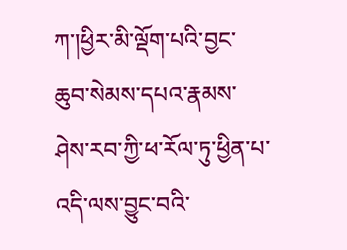ཀ་།ཕྱིར་མི་ལྡོག་པའི་བྱང་ཆུབ་སེམས་དཔའ་རྣམས་ཤེས་རབ་ཀྱི་ཕ་རོལ་ཏུ་ཕྱིན་པ་འདི་ལས་བྱུང་བའི་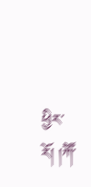ཕྱིར་རོ། །ཀཽ་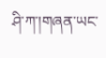ཤི་ཀ་།གཞན་ཡང་